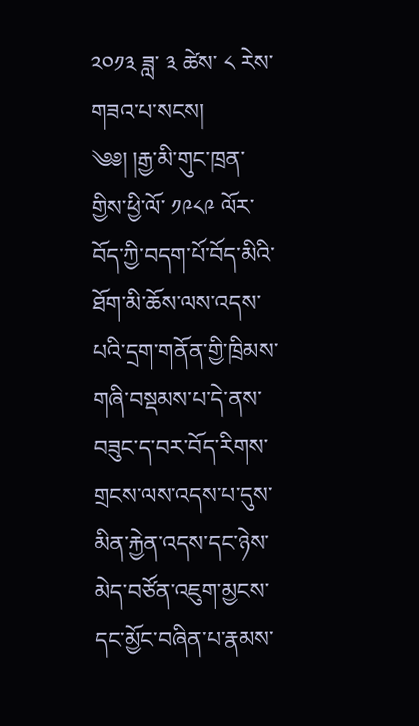༢༠༡༣ ཟླ་ ༣ ཚེས་ ༨ རེས་གཟའ་པ་སངས།
༄༅། །རྒྱ་མི་གུང་ཁྲན་གྱིས་ཕྱི་ལོ་ ༡༩༨༩ ལོར་བོད་ཀྱི་བདག་པོ་བོད་མིའི་ཐོག་མི་ཆོས་ལས་འདས་པའི་དྲག་གནོན་གྱི་ཁྲིམས་གཞི་བསྡམས་པ་དེ་ནས་བཟུང་ད་བར་བོད་རིགས་གྲངས་ལས་འདས་པ་དུས་མིན་རྐྱེན་འདས་དང་ཉེས་མེད་བཙོན་འཇུག་མྱངས་དང་མྱོང་བཞིན་པ་རྣམས་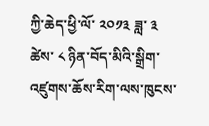ཀྱི་ཆེད་ཕྱི་ལོ་ ༢༠༡༣ ཟླ་ ༣ ཚེས་ ༨ ཉིན་བོད་མིའི་སྒྲིག་འཛུགས་ཆོས་རིག་ལས་ཁུངས་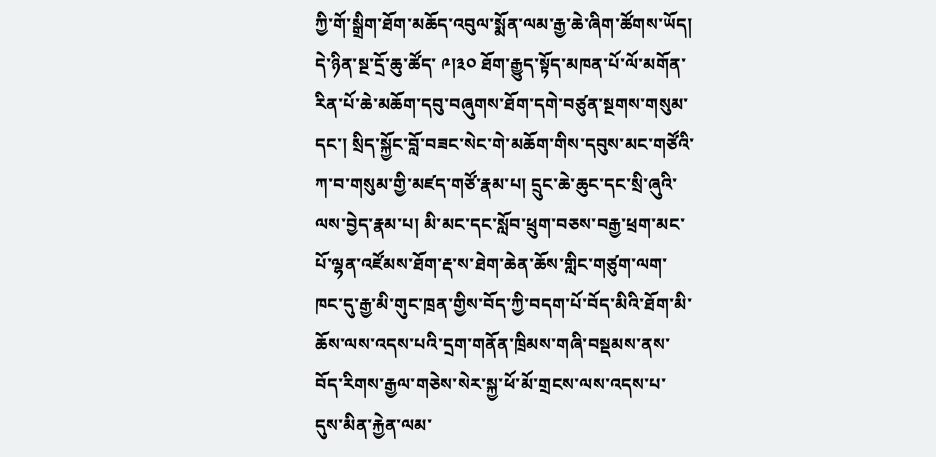ཀྱི་གོ་སྒྲིག་ཐོག་མཆོད་འབུལ་སྨོན་ལམ་རྒྱ་ཆེ་ཞིག་ཚོགས་ཡོད།
དེ་ཉིན་སྔ་དྲོ་ཆུ་ཚོད་ ༩།༣༠ ཐོག་རྒྱུད་སྟོད་མཁན་པོ་ལོ་མགོན་རིན་པོ་ཆེ་མཆོག་དབུ་བཞུགས་ཐོག་དགེ་བཙུན་སྔགས་གསུམ་དང་། སྲིད་སྐྱོང་བློ་བཟང་སེང་གེ་མཆོག་གིས་དབུས་མང་གཙོའི་ཀ་བ་གསུམ་གྱི་མཛད་གཙོ་རྣམ་པ། དྲུང་ཆེ་ཆུང་དང་སྲི་ཞུའི་ལས་བྱེད་རྣམ་པ། མི་མང་དང་སློབ་ཕྲུག་བཅས་བརྒྱ་ཕྲག་མང་པོ་ལྷན་འཛོམས་ཐོག་རྡ་ས་ཐེག་ཆེན་ཆོས་གླིང་གཙུག་ལག་ཁང་དུ་རྒྱ་མི་གུང་ཁྲན་གྱིས་བོད་ཀྱི་བདག་པོ་བོད་མིའི་ཐོག་མི་ཆོས་ལས་འདས་པའི་དྲག་གནོན་ཁྲིམས་གཞི་བསྡམས་ནས་བོད་རིགས་རྒྱལ་གཅེས་སེར་སྐྱ་ཕོ་མོ་གྲངས་ལས་འདས་པ་དུས་མིན་རྐྱེན་ལམ་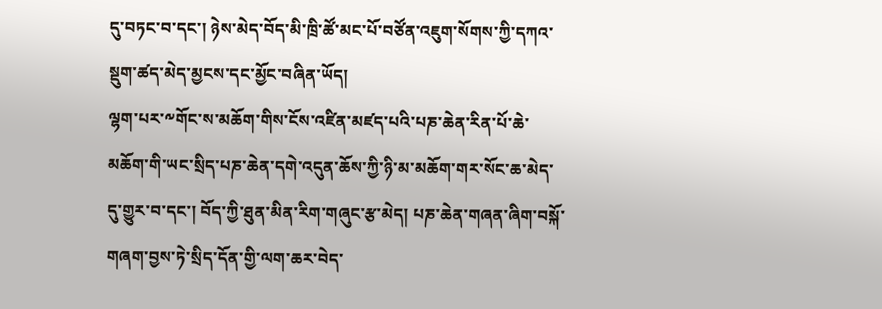དུ་བཏང་བ་དང་། ཉེས་མེད་བོད་མི་ཁྲི་ཚོ་མང་པོ་བཙོན་འཇུག་སོགས་ཀྱི་དཀའ་སྡུག་ཚད་མེད་མྱངས་དང་མྱོང་བཞིན་ཡོད།
ལྷག་པར་༸གོང་ས་མཆོག་གིས་ངོས་འཛིན་མཛད་པའི་པཎ་ཆེན་རིན་པོ་ཆེ་མཆོག་གི་ཡང་སྲིད་པཎ་ཆེན་དགེ་འདུན་ཆོས་ཀྱི་ཉི་མ་མཆོག་གར་སོང་ཆ་མེད་དུ་གྱུར་བ་དང་། བོད་ཀྱི་ཐུན་མིན་རིག་གཞུང་རྩ་མེད། པཎ་ཆེན་གཞན་ཞིག་བསྐོ་གཞག་བྱས་ཏེ་སྲིད་དོན་གྱི་ལག་ཆར་བེད་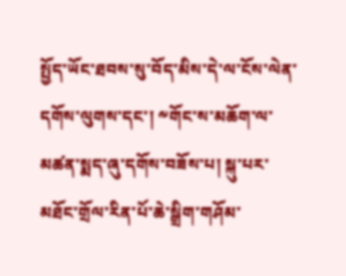སྤྱོད་ཡོང་ཐབས་སུ་བོད་མིས་དེ་ལ་ངོས་ལེན་དགོས་ལུགས་དང་། ༸གོང་ས་མཆོག་ལ་མཚན་སྨད་ཞུ་དགོས་བཟོས་པ། སྐུ་པར་མཐོང་གྲོལ་རིན་པོ་ཆེ་སྒྲིག་གཤོམ་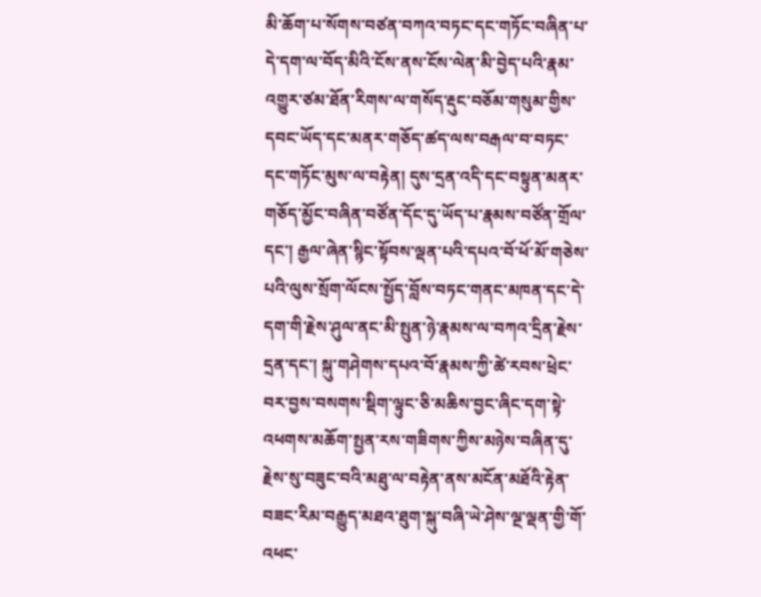མི་ཆོག་པ་སོགས་བཙན་བཀའ་བཏང་དང་གཏོང་བཞིན་པ་དེ་དག་ལ་བོད་མིའི་ངོས་ནས་ངོས་ལེན་མི་བྱེད་པའི་རྣམ་འགྱུར་ཙམ་ཐོན་རིགས་ལ་གསོད་རྡུང་བཅོམ་གསུམ་གྱིས་དབང་ཡོད་དང་མནར་གཅོད་ཚད་ལས་བརྒལ་བ་བཏང་དང་གཏོང་མུས་ལ་བརྟེན། དུས་དྲན་འདི་དང་བསྟུན་མནར་གཅོད་མྱོང་བཞིན་བཙོན་དོང་དུ་ཡོད་པ་རྣམས་བཙོན་གྲོལ་དང་། རྒྱལ་ཞེན་སྙིང་སྟོབས་ལྡན་པའི་དཔའ་བོ་ཕོ་མོ་གཅེས་པའི་ལུས་སྲོག་ལོངས་སྤྱོད་བློས་བཏང་གནང་མཁན་དང་དེ་དག་གི་རྗེས་ཤུལ་ནང་མི་སྤུན་ཉེ་རྣམས་ལ་བཀའ་དྲིན་རྗེས་དྲན་དང་། སྐུ་གཤེགས་དཔའ་བོ་རྣམས་ཀྱི་ཚེ་རབས་ཕྲེང་བར་བྱས་བསགས་སྡིག་ལྟུང་ཅི་མཆིས་བྱང་ཞིང་དག་སྟེ་འཕགས་མཆོག་སྤྱན་རས་གཟིགས་ཀྱིས་མཉེས་བཞིན་དུ་རྗེས་སུ་བཟུང་བའི་མཐུ་ལ་བརྟེན་ནས་མངོན་མཐོའི་རྟེན་བཟང་རིམ་བརྒྱུད་མཐའ་ཐུག་སྐུ་བཞི་ཡེ་ཤེས་ལྔ་ལྡན་གྱི་གོ་འཕང་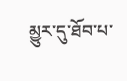མྱུར་དུ་ཐོབ་པ་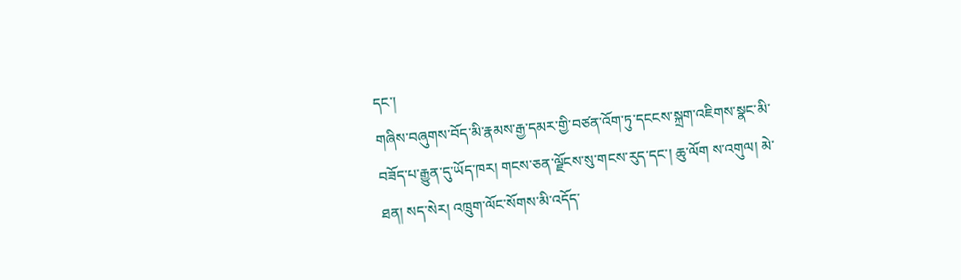དང་།
གཞིས་བཞུགས་བོད་མི་རྣམས་རྒྱ་དམར་གྱི་བཙན་འོག་ཏུ་དངངས་སྐྲག་འཇིགས་སྣང་མི་བཟོད་པ་རྒྱུན་དུ་ཡོད་ཁར། གངས་ཅན་ལྗོངས་སུ་གངས་རུད་དང་། ཆུ་ལོག ས་འགུལ། མེ་ཐན། སད་སེར། འཁྲུག་ལོང་སོགས་མི་འདོད་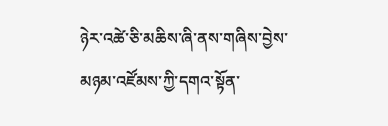ཉེར་འཚེ་ཅི་མཆིས་ཞི་ནས་གཞིས་བྱེས་མཉམ་འཛོམས་ཀྱི་དགའ་སྟོན་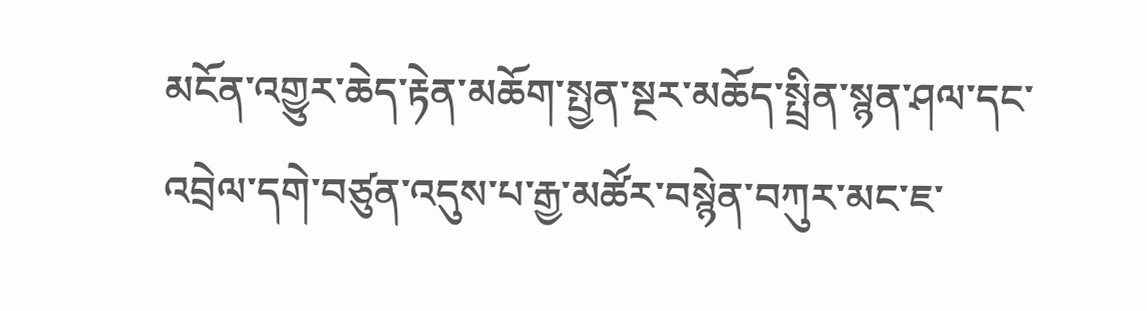མངོན་འགྱུར་ཆེད་རྟེན་མཆོག་སྤྱན་སྔར་མཆོད་སྤྲིན་སྙན་ཤལ་དང་འབྲེལ་དགེ་བཙུན་འདུས་པ་རྒྱ་མཚོར་བསྙེན་བཀུར་མང་ཇ་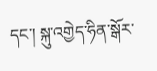དང་། སྐུ་འགྱེད་ཧིན་སྒོར་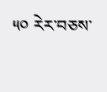༥༠ རེར་བཅས་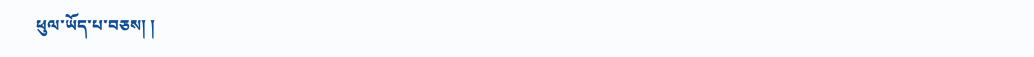ཕུལ་ཡོད་པ་བཅས། །